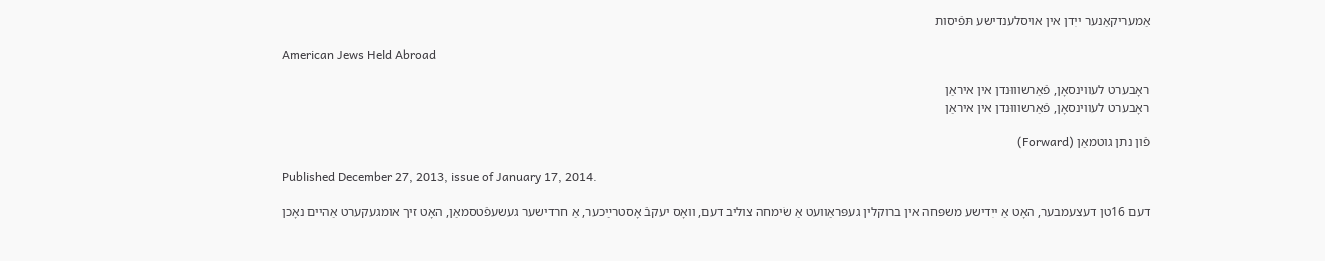אַמעריקאַנער ייִדן אין אויסלענדישע תּפֿיסות

American Jews Held Abroad

ראָבערט לעווינסאָן, פֿאַרשוווּנדן אין איראַן
ראָבערט לעווינסאָן, פֿאַרשוווּנדן אין איראַן

פֿון נתן גוטמאַן (Forward)

Published December 27, 2013, issue of January 17, 2014.

דעם 16טן דעצעמבער, האָט אַ ייִדישע משפּחה אין ברוקלין געפּראַוועט אַ שׂימחה צוליב דעם, וואָס יעקבֿ אָסטרײַכער, אַ חרדישער געשעפֿטסמאַן, האָט זיך אומגעקערט אַהיים נאָכן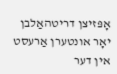אָפּזיצן דריטהאַלבן יאָר אונטערן אַרעסט אין דער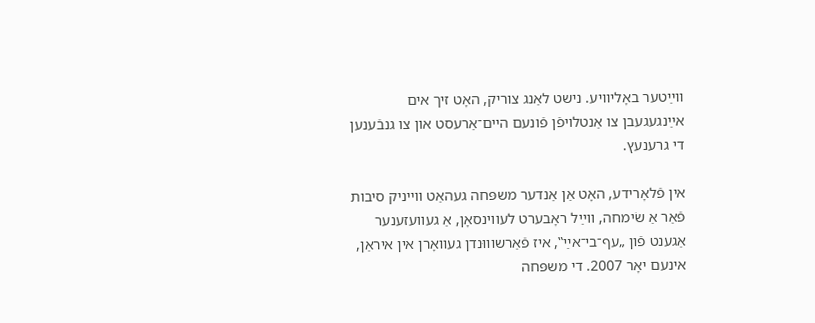ווײַטער באָליוויע. נישט לאַנג צוריק, האָט זיך אים אײַנגעגעבן צו אַנטלויפֿן פֿונעם היים־אַרעסט און צו גנבֿענען די גרענעץ.

אין פֿלאָרידע, האָט אַן אַנדער משפּחה געהאַט ווייניק סיבות פֿאַר אַ שׂימחה, ווײַל ראָבערט לעווינסאָן, אַ געוועזענער אַגענט פֿון „עף־בי־אײַ‟, איז פֿאַרשוווּנדן געוואָרן אין איראַן, אינעם יאָר 2007. די משפּחה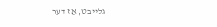גלייבט, אַז דער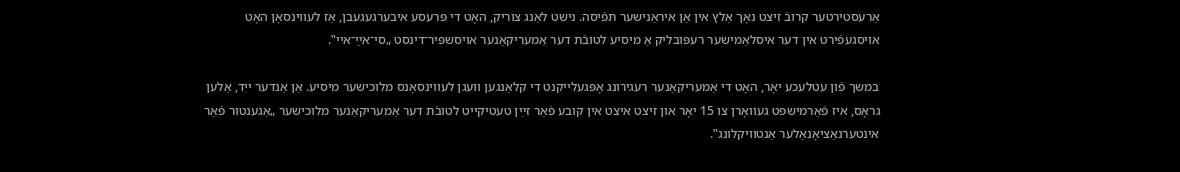אַרעסטירטער קרובֿ זיצט נאָך אַלץ אין אַן איראַנישער תּפֿיסה. נישט לאַנג צוריק, האָט די פּרעסע איבערגעגעבן, אַז לעווינסאָן האָט אויסגעפֿירט אין דער איסלאַמישער רעפּובליק אַ מיסיע לטובֿת דער אַמעריקאַנער אויסשפּיר־דינסט „סי־אײַ־איי‟.

במשך פֿון עטלעכע יאָר, האָט די אַמעריקאַנער רעגירונג אָפּגעלייקנט די קלאַנגען וועגן לעווינסאָנס מלוכישער מיסיע. אַן אַנדער ייִד, אַלען גראָס, איז פֿאַרמישפּט געוואָרן צו 15 יאָר און זיצט איצט אין קובע פֿאַר זײַן טעטיקייט לטובֿת דער אַמעריקאַנער מלוכישער „אַגענטור פֿאַר אינטערנאַציאָנאַלער אַנטוויקלונג‟.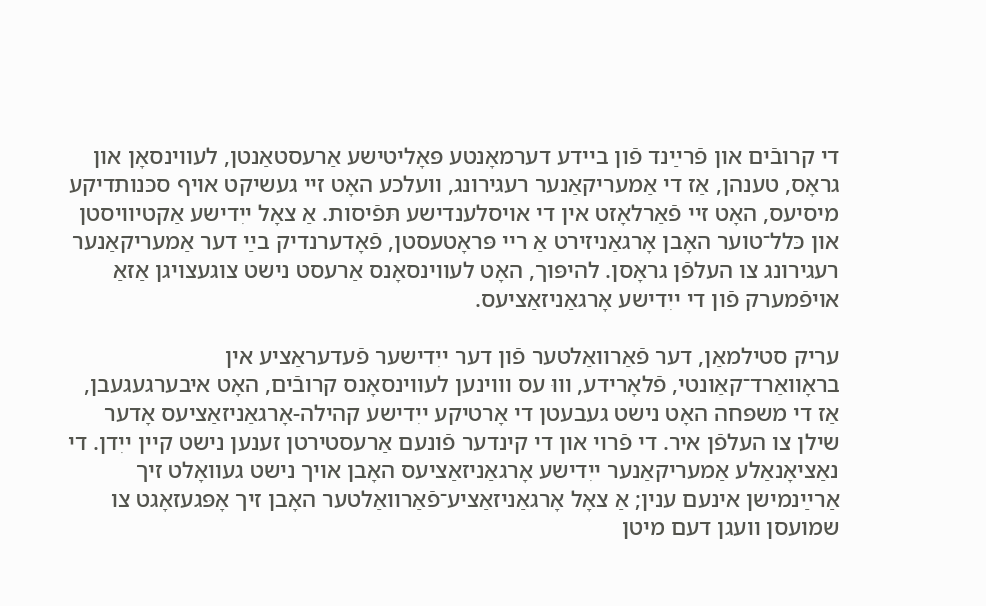די קרובֿים און פֿרײַנד פֿון ביידע דערמאָנטע פּאָליטישע אַרעסטאַנטן, לעווינסאָן און גראָס, טענהן, אַז די אַמעריקאַנער רעגירונג, וועלכע האָט זיי געשיקט אויף סכּנותדיקע מיסיעס, האָט זיי פֿאַרלאָזט אין די אויסלענדישע תּפֿיסות. אַ צאָל ייִדישע אַקטיוויסטן און כּלל־טוער האָבן אָרגאַניזירט אַ ריי פּראָטעסטן, פֿאָדערנדיק בײַ דער אַמעריקאַנער רעגירונג צו העלפֿן גראָסן. להיפּוך, האָט לעווינסאָנס אַרעסט נישט צוגעצויגן אַזאַ אויפֿמערק פֿון די ייִדישע אָרגאַניזאַציעס.

עריק סטילמאַן, דער פֿאַרוואַלטער פֿון דער ייִדישער פֿעדעראַציע אין בראָוואַרד־קאַונטי, פֿלאָרידע, וווּ עס וווינען לעווינסאָנס קרובֿים, האָט איבערגעגעבן, אַז די משפּחה האָט נישט געבעטן די אָרטיקע ייִדישע קהילה-אָרגאַניזאַציעס אָדער שילן צו העלפֿן איר. די פֿרוי און די קינדער פֿונעם אַרעסטירטן זענען נישט קיין ייִדן. די נאַציאָנאַלע אַמעריקאַנער ייִדישע אָרגאַניזאַציעס האָבן אויך נישט געוואָלט זיך אַרײַנמישן אינעם ענין; אַ צאָל אָרגאַניזאַציע־פֿאַרוואַלטער האָבן זיך אָפּגעזאָגט צו שמועסן וועגן דעם מיטן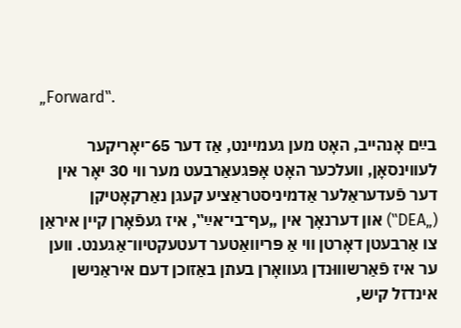„Forward‟.

בײַם אָנהייב, האָט מען געמיינט, אַז דער 65־יאָריקער לעווינסאָן, וועלכער האָט אָפּגעאַרבעט מער ווי 30 יאָר אין דער פֿעדעראַלער אַדמיניסטראַציע קעגן נאַרקאָטיקן („DEA‟) און דערנאָך אין „עף־בי־אײַ‟, איז געפֿאָרן קיין איראַן צו אַרבעטן דאָרטן ווי אַ פּריוואַטער דעטעקטיוו־אַגענט. ווען ער איז פֿאַרשוווּנדן געוואָרן בעתן באַזוכן דעם איראַנישן אינדזל קיש,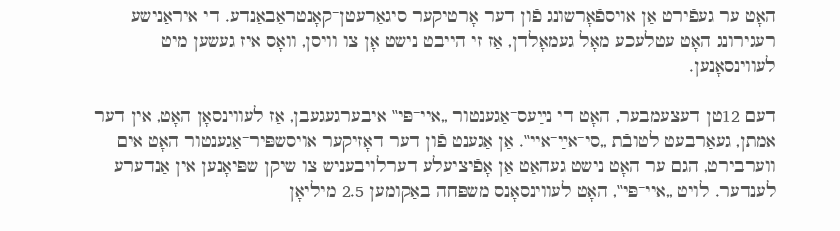האָט ער געפֿירט אַן אויספֿאָרשונג פֿון דער אָרטיקער סיגאַרעטן־קאָנטראַבאַנדע. די איראַנישע רעגירונג האָט עטלעכע מאָל געמאָלדן, אַז זי הייבט נישט אָן צו וויסן, וואָס איז געשען מיט לעווינסאָנען.

דעם 12טן דעצעמבער, האָט די נײַעס־אַגענטור „איי־פּי‟ איבערגעגעבן, אַז לעווינסאָן האָט, אין דער אמתן, געאַרבעט לטובֿת „סי־אײַ־איי‟. אַן אַגענט פֿון דער דאָזיקער אויסשפּיר־אַגענטור האָט אים ווערבירט, הגם ער האָט נישט געהאַט אַן אָפֿיציעלע דערלויבעניש צו שיקן שפּיאָנען אין אַנדערע לענדער. לויט „איי־פּי‟, האָט לעווינסאָנס משפּחה באַקומען 2.5 מיליאָן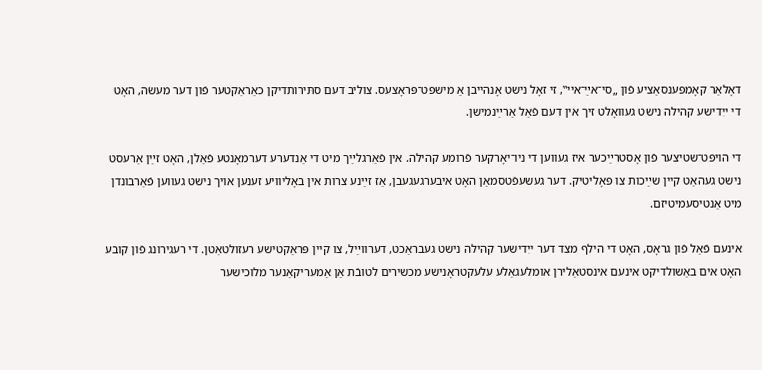דאָלאַר קאָמפּענסאַציע פֿון „סי־אײַ־איי‟, זי זאָל נישט אָנהייבן אַ מישפּט־פּראָצעס. צוליב דעם סתּירותדיקן כאַראַקטער פֿון דער מעשׂה, האָט די ייִדישע קהילה נישט געוואָלט זיך אין דעם פֿאַל אַרײַנמישן.

די הויפּט־שטיצער פֿון אָסטרײַכער איז געווען די ניו־יאָרקער פֿרומע קהילה. אין פֿאַרגלײַך מיט די אַנדערע דערמאָנטע פֿאַלן, האָט זײַן אַרעסט נישט געהאַט קיין שײַכות צו פּאָליטיק. דער געשעפֿטסמאַן האָט איבערגעגעבן, אַז זײַנע צרות אין באָליוויע זענען אויך נישט געווען פֿאַרבונדן מיט אַנטיסעמיטיזם.

אינעם פֿאַל פֿון גראָס, האָט די הילף מצד דער ייִדישער קהילה נישט געבראַכט, דערווײַל, צו קיין פּראַקטישע רעזולטאַטן. די רעגירונג פֿון קובע האָט אים באַשולדיקט אינעם אינסטאַלירן אומלעגאַלע עלעקטראָנישע מכשירים לטובֿת אַן אַמעריקאַנער מלוכישער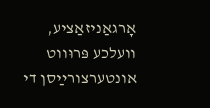אָרגאַניזאַציע, וועלכע פּרוּווט אונטערצורײַסן די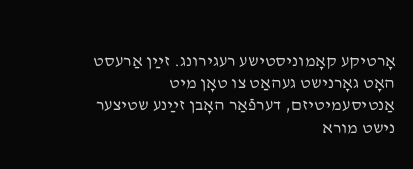אָרטיקע קאָמוניסטישע רעגירונג. זײַן אַרעסט האָט גאָרנישט געהאַט צו טאָן מיט אַנטיסעמיטיזם, דערפֿאַר האָבן זײַנע שטיצער נישט מורא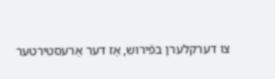צו דערקלערן בפֿירוש, אַז דער אַרעסטירטער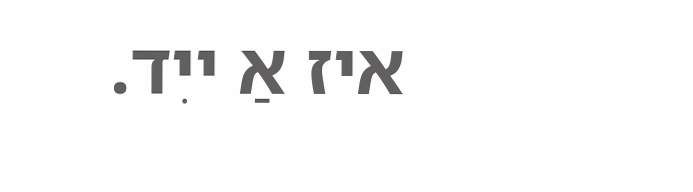איז אַ ייִד.